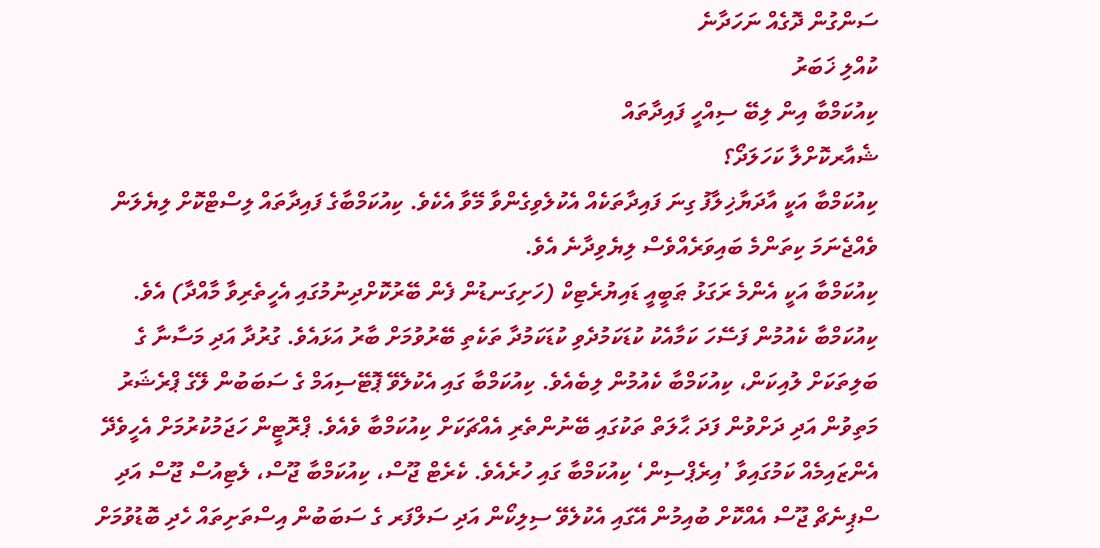ސަންގުން ދޮގެއް ނަހަދާނެ
ކުއްލި ޚަބަރު
ކިއުކަމްބާ އިން ލިބޭ ސިއްހީ ފައިދާތައް
ޝެއާރކޮށްލާ ކަހަލަދޯ؟
ކިއުކަމްބާ އަކީ އާދަޔާޚިލާފު ގިނަ ފައިދާތަކެއް އެކުލެވިގެންވާ މޭވާ އެކެވެ. ކިއުކަމްބާގެ ފައިދާތައް ލިސްޓްކޮށް ލިޔެލަން ވެއްޖެނަމަ ކިތަންމެ ބައިވަރެއްވެސް ލިޔެވިދާނެ އެވެ.
ކިއުކަމްބާ އަކީ އެންމެ ރަގަޅު ޠަބީއީ ޑައިޔުރެޓިކް (ހަށިގަނޑުން ފެން ބޭރުކޮށްދިނުމުގައި އެހީތެރިވާ މާއްދާ) އެވެ. ކިއުކަމްބާ ކެއުމުން ފަސޭހަ ކަމާއެކު ކުޑަކަމުދެވި ކުޑަކަމުދާ ތަކެތި ބޭރުވުމަށް ބާރު އަޅައެވެ. ގުރުދާ އަދި މަސާނާ ގެ ބަލިތަކަށް ލުއިކަން، ކިއުކަމްބާ ކެއުމުން ލިބެއެވެ. ކިއުކަމްބާ ގައި އެކުލެވޭ ޕޮޓޭސިއަމް ގެ ސަބަބުން ލޭގެ ޕްރެޝަރު މަތިވުން އަދި ދަށްވުން ފަދަ ޙާލަތް ތަކުގައި ބޭނުންތެރި އެއްޗަކަށް ކިއުކަމްބާ ވެއެވެ. ޕްރޮޓީން ހަޖަމުކުރުމަށް އެހީވެދޭ އެންޒައިމެއް ކަމުގައިވާ ’އިރެޕްސިން‘ ކިއުކަމްބާ ގައި ހުރެއެވެ. ކެރެޓް ޖޫސް، ކިއުކަމްބާ ޖޫސް، ލެޓިއުސް ޖޫސް އަދި ސްޕިނެޗް ޖޫސް އެއްކޮށް ބުއިމުން އޭގައި އެކުލެވޭ ސިލިކޯން އަދި ސަލްފަރ ގެ ސަބަބުން އިސްތަށިތައް ހެދި ބޮޑުވުމަށް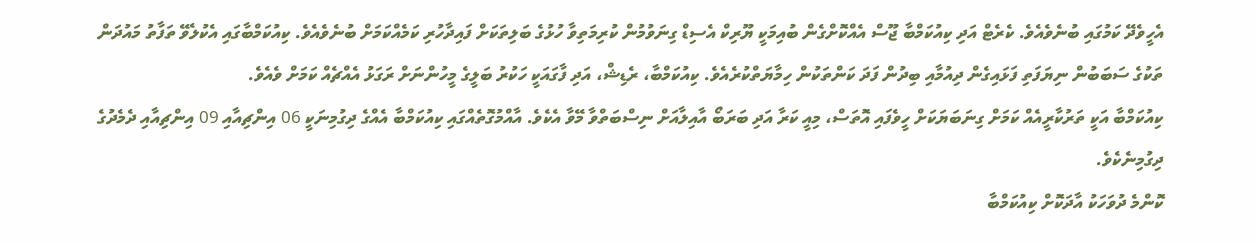އެހީވެދޭ ކަމުގައި ބުނެވެއެވެ. ކެރެޓް އަދި ކިއުކަމްބާ ޖޫސް އެއްކޮށްގެން ބުއިމަކީ ޔޫރިކް އެސިޑް ގިނަވުމުން ކުރިމަތިވާ ހުޅުގެ ބަލިތަކަށް ފައިދާހުރި ކަމެއްކަމަށް ބުނެވެއެވެ. ކިއުކަމްބާގައި އެކުލެވޭ ތަފާތު މައުދަން ތަކުގެ ސަބަބުން ނިޔަފަތި ފަޅައިގެން ދިއުމާއި ބިދުން ފަދަ ކަންތަކުން ހިމާޔަތްކުރެއެވެ. ކިއުކަމްބާ، ރެޑިޝް، އަދި ފާގައަކީ ހަކުރު ބަލީގެ މީހުންނަށް ރަގަޅު އެއްޗެއް ކަމަށް ވެއެވެ.
ކިއުކަމްބާ އަކީ ތަރުކާރީއެއް ކަމަށް ގިނަބަޔަކަށް ހީވެފައި އޮތަސް، މިއީ ކަރާ އަދި ބަރަބޯ އާއިލާއަށް ނިސްބަތްވާ މޭވާ އެކެވެ. އާއްމުގޮތެއްގައި ކިއުކަމްބާ އެއްގެ ދިގުމިނަކީ 06 އިންޗިއާއި 09 އިންޗިއާއި ދެމެދުގެ ދިގުމިނެކެވެ.
ކޮންމެ ދުވަހަކު އާދަކޮށް ކިއުކަމްބާ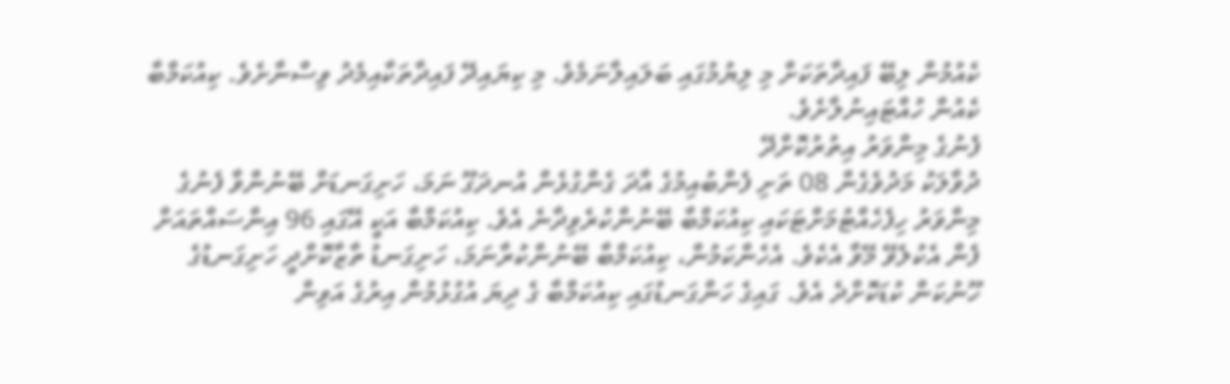ކެއުމުން ލިބޭ ފައިދާތަކަށް މި ލިޔުމުގައި ބަލައިލާނަމެވެ. މި ކިޔައިދޭ ފައިދާތަކާއިމެދު ވިސްނާށެވެ. ކިއުކަމްބާ ކެއުން ހުއްޓައިނުލާށެވެ.
ފެނުގެ މިންވަރު އިތުރުކޮށްދޭ
ދުވާލަކު މަދުވެގެން 08 ތަށި ފެންބުއިމުގެ އާދަ ގެންގުޅެން އުނދަގޫ ނަމަ، ހަށިގަނޑަށް ބޭނުންވާ ފެނުގެ މިންވަރު ހިފެހެއްޓުމަށްޓަކައި ކިއުކަމްބާ ބޭނުންކުރެވިދާނެ އެވެ. ކިއުކަމްބާ އަކީ އޭގައި 96 އިންސައްތައަށް ފެން އެކުލެވޭ މޭވާ އެކެވެ. އެހެންކަމުން، ކިއުކަމްބާ ބޭނުންކުރާނަމަ، ހަށިގަނޑު ތާޒާކޮށްދީ ހަށިގަނޑުގެ ހޫނުކަން ކުޑަކޮށްދެ އެވެ. ގައިގެ ހަންގަނޑުގައި ކިއުކަމްބާ ގެ ދިޔަ އުގުޅުމުން އިރުގެ އަވިން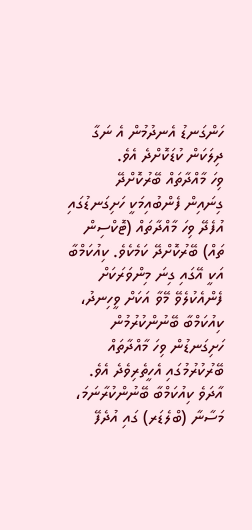ހަންގަނޑު އެނދުމުން އެ ނަގާ ދިލަކަން ކުޑަކޮށްދެ އެވެ.
ވިހަ މާއްދާތައް ބޭރުކޮށްދޭ
ގިނައިން ފެންބުއިމަކީ ހަށިގަނޑުގައި އުފެދޭ ވިހަ މާއްދާތައް (ޓޮކްސިން ތައް) ބޭރުކޮށްދޭ ކަމެކެވެ. ކިއުކަމްބާ އަކީ އޭގައި ގިނަ މިންވަރަކަށް ފެންއެކުލެވޭ މޭވާ އަކަށް ވީހިނދު، ކިއުކަމްބާ ބޭނުންކުރުމުން ހަށިގަނޑުން ވިހަ މާއްދާތައް ބޭރުކުރުމުގައި އެހީތެރިވެދެ އެވެ. އާދަވެ ކިއުކަމްބާ ބޭނުންކުރާނަމަ، މަސާނާ (ބްލެޑަރ) ގައި އުދެފޭ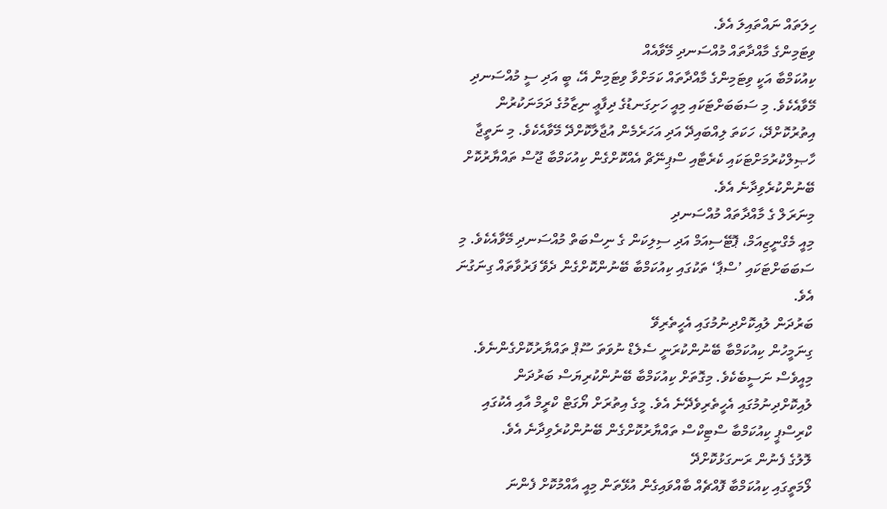ހިލަތައް ނައްތައިލަ އެވެ.
ވިޓަމިންގެ މާއްދާތައް މުއްސަނދި މޭވާއެއް
ކިއުކަމްބާ އަކީ ވިޓަމިންގެ މާއްދާތައް ކަމަށްވާ ވިޓަމިން އޭ، ބީ އަދި ސީ މުއްސަނދި މޭވާއެކެވެ. މި ސަބަބަށްޓަކައި މިއީ ހަށިގަނޑުގެ ދިފާޢީ ނިޒާމުގެ ދަމަނަކުރުން އިތުރުކޮށްދޭ، ހަކަތަ ލިއްބައިދޭ އަދި އަހަރެމެން އުޖާލާކޮށްދޭ މޭވާއެކެވެ. މި ނަތީޖާ ހާޞިލްކުރުމަށްޓަކައި ކެރެޓާއި ސްޕިނޭޗް އެއްކޮށްގެން ކިއުކަމްބާ ޖޫސް ތައްޔާރުކޮށް ބޭނުންކުރެވިދާނެ އެވެ.
މިނަރަލް ގެ މާއްދާތައް މުއްސަނދި
މިއީ މެގްނީޒިއަމް، ޕޮޓޭސިއަމް އަދި ސިލިކަން ގެ ނިސްބަތް މުއްސަނދި މޭވާއެކެވެ. މި ސަބަބަށްޓަކައި ’ސްޕާ‘ ތަކުގައި ކިއުކަމްބާ ބޭނުންކޮށްގެން ދެވޭ ފަރުވާތައް ގިނަގުނަ އެވެ.
ބަރުދަން ލުއިކޮށްދިނުމުގައި އެހީތެރިވޭ
ގިނަމީހުން ކިއުކަމްބާ ބޭނުންކުރަނީ ސެލެޑް ނުވަތަ ސޫޕް ތައްޔާރުކޮށްގެންނެވެ. މިއީވެސް ނަސީބެކެވެ. މިގޮތަށް ކިއުކަމްބާ ބޭނުންކުރިޔަސް ބަރުދަން ލުއިކޮށްދިނުމުގައި އެހީތެރިވެދޭނެ އެވެ. މީގެ އިތުރަށް ޔޯގަޓް ކްރީމް އާއި އެކުގައި ކްރިސްޕީ ކިއުކަމްބާ ސްޓިކްސް ތައްޔާރުކޮށްގެން ބޭނުންކުރެވިދާނެ އެވެ.
ލޮލުގެ ފެނުން ރަނގަޅުކޮށްދޭ
ލޯމަތީގައި ކިއުކަމްބާ ފޮއްޗެއް ބާއްވައިގެން އުޅޭތަން މިއީ އާއްމުކޮށް ފެންނަ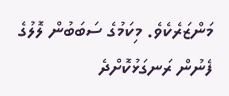މަންޒަރެކެވެ. މިކަމުގެ ސަބަބުން ލޮލުގެ ފެނުން ރަނގަޅުކޮށްދެ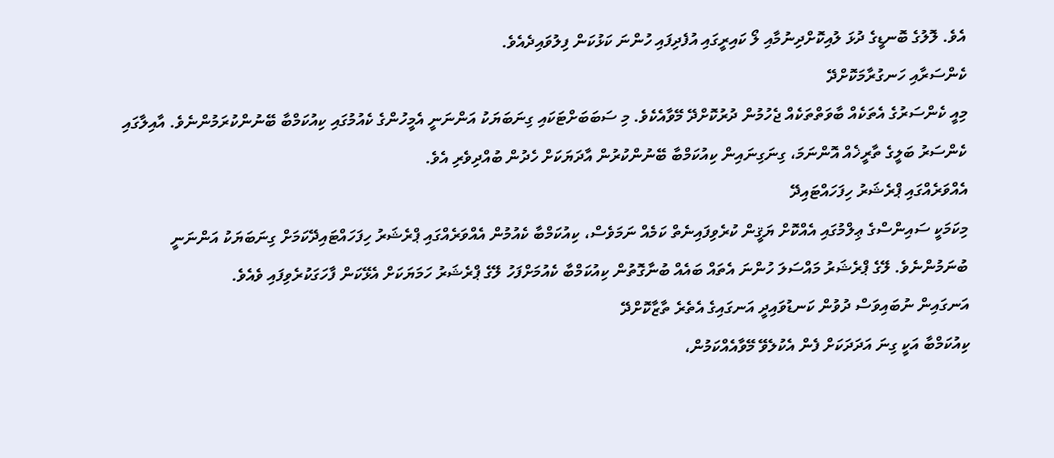އެވެ. ލޮލުގެ ބޮނޑީގެ ދުޅަ ލުއިކޮށްދިނުމާއި ލޯ ކައިރީގައި އުފެދިފައި ހުންނަ ކަޅުކަން ފިލުވައިދެއެވެ.
ކެންސަރާއި ހަނގުރާމަކޮށްދޭ
މިއީ ކެންސަރުގެ އެތަކެއް ބާވަތްތަކެއް ޖެހުމުން ދުރުކޮށްދޭ މޭވާއެކެވެ. މި ސަބަބަށްޓަކައި ގިނަބަޔަކު އަންނަނީ އެމީހުންގެ ކެއުމުގައި ކިއުކަމްބާ ބޭނުންކުރަމުންނެވެ. އާއިލާގައި ކެންސަރު ބަލީގެ ތާރީޚެއް އޮންނަމަ، ގިނަގިނައިން ކިއުކަމްބާ ބޭނުންކުރުން އާދަޔަކަށް ހެދުން ބުއްދިވެރި އެވެ.
އެއްވަރެއްގައި ޕްރެޝަރު ހިފަހައްޓައިދޭ
މިކަމަކީ ސައިންސްގެ ޢިލްމުގައި އެއްކޮށް ޔަޤީން ކުރެވިފައިނެތް ކަމެއް ނަމަވެސް، ކިއުކަމްބާ ކެއުމުން އެއްވަރެއްގައި ޕްރެޝަރު ހިފަހައްޓައިދޭކަމަށް ގިނަބަޔަކު އަންނަނީ ބުނަމުންނެވެ. ލޭގެ ޕްރެޝަރު މައްސަލަ ހުންނަ އެތައް ބައެއް ބުނާގޮތުން ކިއުކަމްބާ ކެއުމަށްފަހު ލޭގެ ޕްރެޝަރު ހަމަޔަކަށް އެޅޭކަން ފާހަގަކުރެވިފައި ވެއެވެ.
އަނގައިން ނުބައިވަސް ދުވުން ކަނޑުވައިދީ އަނގައިގެ އެތެރެ ތާޒާކޮށްދޭ
ކިއުކަމްބާ އަކީ ގިނަ އަދަދަކަށް ފެން އެކުލެވޭ މޭވާއެއްކަމުން،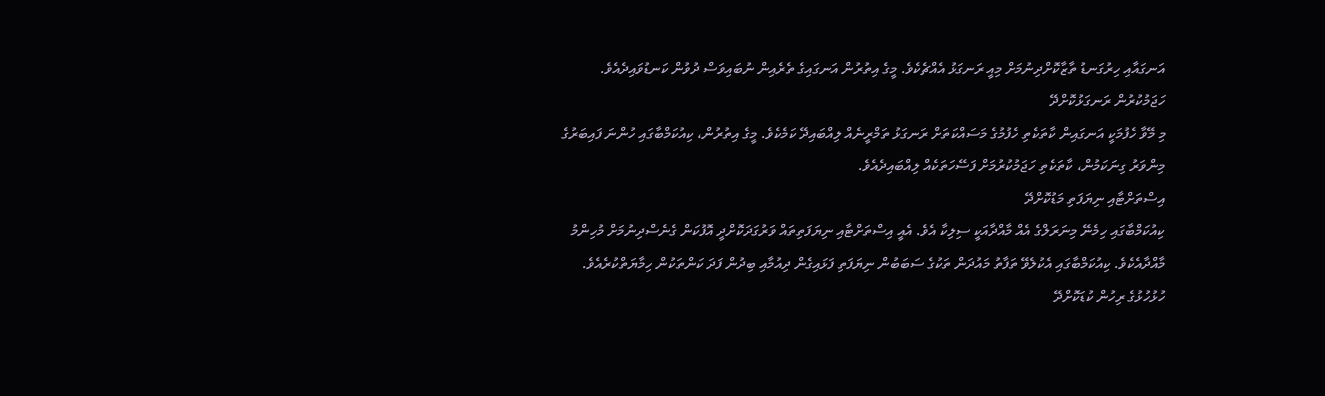އަނގައާއި ހިރުގަނޑު ތާޒާކޮށްދިނުމަށް މިއީ ރަނގަޅު އެއްޗެކެވެ. މީގެ އިތުރުން އަނގައިގެ ތެރެއިން ނުބައިވަސް ދުވުން ކަނޑުވައިދެއެވެ.
ހަޖަމުކުރުން ރަނގަޅުކޮށްދޭ
މި މޭވާ ހެފުމަކީ އަނގައިން ކާތަކެތި ހެފުމުގެ މަސައްކަތަށް ރަނގަޅު ތަމްރީނެއް ލިއްބައިދޭ ކަމެކެވެ. މީގެ އިތުރުން، ކިއުކަމްބާގައި ހުންނަ ފައިބަރުގެ މިންވަރު ގިނަކަމުން، ކާތަކެތި ހަޖަމުކުރުމަށް ފަސޭހަތަކެއް ލިއްބައިދެއެވެ.
އިސްތަށްޓާއި ނިޔަފަތި މަޑުކޮށްދޭ
ކިއުކަމްބާގައި ހިމެނޭ މިނަރަލްގެ އެއް މާއްދާއަކީ ސިލިކާ އެވެ. އެއީ އިސްތަށްޓާއި ނިޔަފަތިތައް ވަރުގަދަކޮށްދީ އޮފުކަން ގެނެސްދިނުމަށް މުހިންމު މާއްދާއެކެވެ. ކިއުކަމްބާގައި އެކުލެވޭ ތަފާތު މައުދަން ތަކުގެ ސަބަބުން ނިޔަފަތި ފަޅައިގެން ދިއުމާއި ބިދުން ފަދަ ކަންތަކުން ހިމާޔަތްކުރެއެވެ.
ހުޅުހުޅުގެ ރިހުން ކުޑަކޮށްދޭ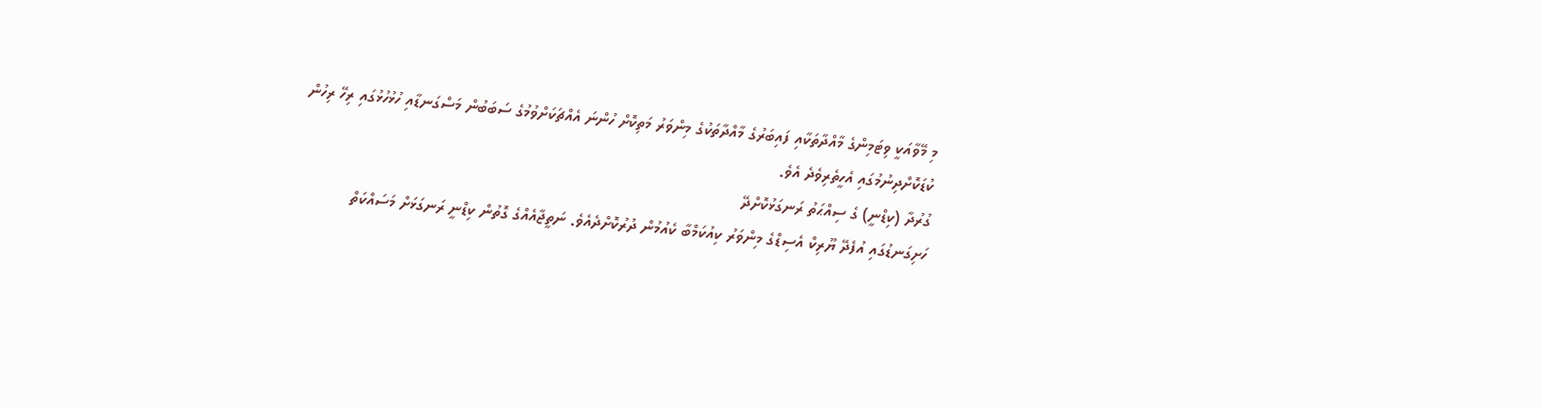މި މޭވާއަކީ ވިޓަމިންގެ މާއްދާތަކާއި ފައިބަރުގެ މާއްދާތަކުގެ މިންވަރު މަތިކޮށް ހުންނަ އެއްޗަކަށްވުމުގެ ސަބަބުން މަސްގަނޑާއި ހުޅުހުޅުގައި ރިހޭ ރިހުން ކުޑަކޮށްދިނުމުގައި އެހީތެރިވެދެ އެވެ.
ގުރުދާ (ކިޑްނީ) ގެ ސިއްޙަތު ރަނގަޅުކޮށްދޭ
ހަށިގަނޑުގައި އުފެދޭ ޔޫރިކް އެސިޑްގެ މިންވަރު ކިއުކަމްބާ ކެއުމުން ދުރުކޮށްދެއެވެ. ނަތީޖާއެއްގެ ގޮތުން ކިޑްނީ ރަނގަޅަށް މަސައްކަތް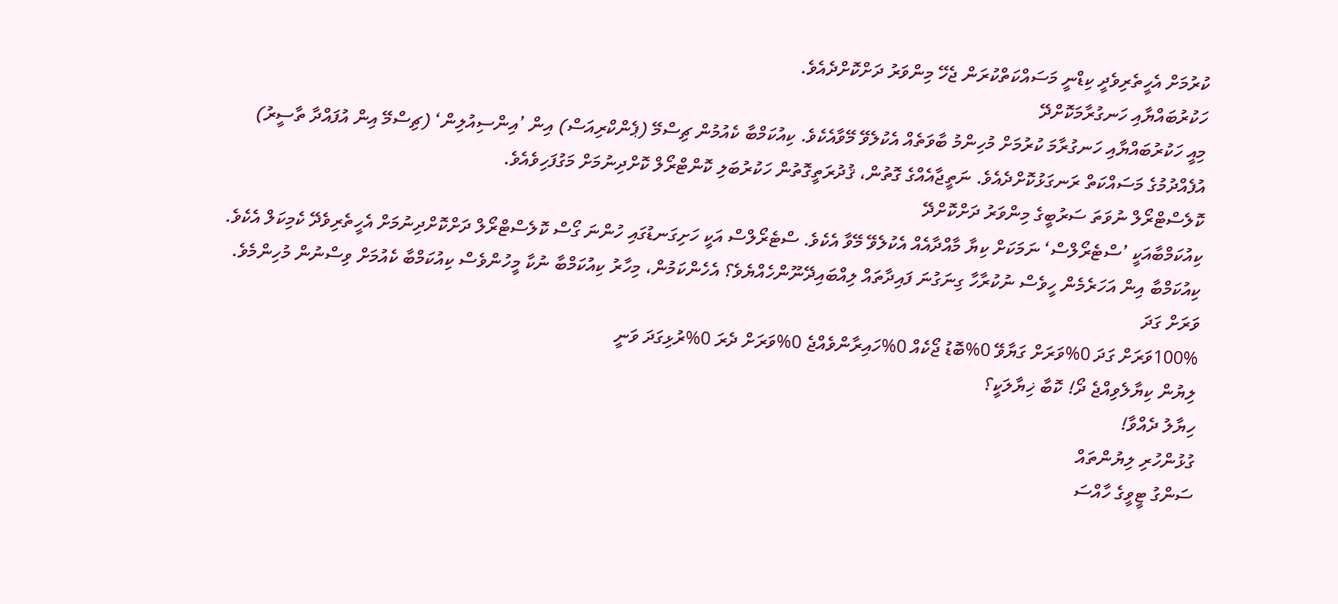ކުރުމަށް އެހީތެރިވެދީ ކިޑްނީ މަސައްކަތްކުރަން ޖެހޭ މިންވަރު ދަށްކޮށްދެއެވެ.
ހަކުރުބައްޔާއި ހަނގުރާމަކޮށްދޭ
މިއީ ހަކުރުބައްޔާއި ހަނގުރާމަ ކުރުމަށް މުހިންމު ބާވަތެއް އެކުލެވޭ މޭވާއެކެވެ. ކިއުކަމްބާ ކެއުމުން ޗިސްމޭ (ޕެންކްރިއަސް) އިން ’އިންސިއުލިން‘ (ޗިސްމޭ އިން އުފައްދާ ތާސީރު) އުފެއްދުމުގެ މަސައްކަތް ރަނގަޅުކޮށްދެއެވެ. ނަތީޖާއެއްގެ ގޮތުން، ޤުދުރަތީގޮތުން ހަކުރުބަލި ކޮންޓްރޯލް ކޮށްދިނުމަށް މަގުފަހިވެއެވެ.
ކޮލެސްޓްރޯލް ނުވަތަ ސަރުބީގެ މިންވަރު ދަށްކޮށްދޭ
ކިއުކަމްބާއަކީ ’ސްޓެރޯލްސް‘ ނަމަކަށް ކިޔާ މާއްދާއެއް އެކުލެވޭ މޭވާ އެކެވެ. ސްޓެރޯލްސް އަކީ ހަށިގަނޑުގައި ހުންނަ ގޯސް ކޮލެސްޓްރޯލް ދަށްކޮށްދިނުމަށް އެހީތެރިވެދޭ ކެމިކަލް އެކެވެ.
ކިއުކަމްބާ އިން އަހަރެމެން ހީވެސް ނުކުރާހާ ގިނަގުނަ ފައިދާތައް ލިއްބައިދޭނޫންހެއްޔެވެ؟ އެހެންކަމުން، މިހާރު ކިއުކަމްބާ ނުކާ މީހުންވެސް ކިއުކަމްބާ ކެއުމަށް ވިސްނުން މުހިންމެވެ.
ވަރަށް ގަދަ
100%ވަރަށް ގަދަ 0%ވަރަށް ގަޔާވޭ 0%ބޮޑު ޖޯކެއް 0%ހައިރާންވެއްޖެ 0%ވަރަށް ދެރަ 0%ރުޅިގަދަ ވަނީ
ލިޔުން ކިޔާލެވިއްޖެ ދޯ! ކޮބާ ޚިޔާލަކީ؟
ހިޔާލު ދެއްވާ!
ގުޅުންހުރި ލިޔުންތައް
ސަންގު ޓީވީގެ ހާއްސަ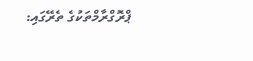ޕްރޮގްރާމްތަކުގެ ތެރޭގައި: